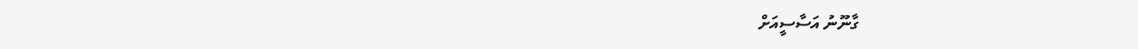ގާނޫނު އަސާސީއަށް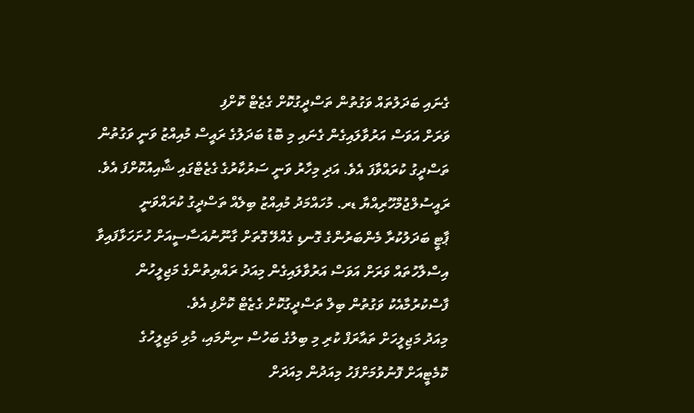ގެނައި ބަދަލުތައް ވަގުތުން ތަސްދީގުކޮށް ގެޒެޓް ކޮށްފި
ވަރަށް އަވަސް އަރުވާލައިގެން ގެނައި މި ބޮޑު ބަދަލުގެ ރައީސް މުއިއްޒު ވަނީ ވަގުތުން ތަސްދީގު ކުރައްވާފަ އެވެ. އަދި މިހާރު ވަނީ ސަރުކާރުގެ ގެޒެޓްގައި ޝާއިއުކޮށްފަ އެވެ.
ރައީސުލްޖުމްހޫރިއްޔާ ޑރ. މުހައްމަދު މުއިއްޒު ބިލެއް ތަސްދީގު ކުރައްވަނީ
ޕާޓީ ބަދަލުކުރާ މެންބަރުންގެ ގޮނޑި ގެއްލޭ ގޮތަށް ގާނޫނުއަސާސީއަށް ހުށަހަޅާފައިވާ އިސްލާހުތައް ވަރަށް އަވަސް އަރުވާލައިގެން މިއަދު ރައްޔިތުންގެ މަޖިލީހުން ފާސްކުރުމާއެކު ވަގުތުން ބިލް ތަސްދީގުކޮށް ގެޒެޓް ކޮށްފި އެވެ.
މިއަދު މަޖިލީހަށް ތައާރަފް ކުރި މި ބިލުގެ ބަހުސް ނިންމައި، މުޅި މަޖިލީހުގެ ކޮމެޓީއަށް ފޮނުވުމަށްފަހު މިއަދުން މިއަދަށް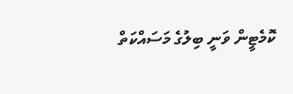ކޮމެޓީން ވަނީ ބިލުގެ މަސައްކަތް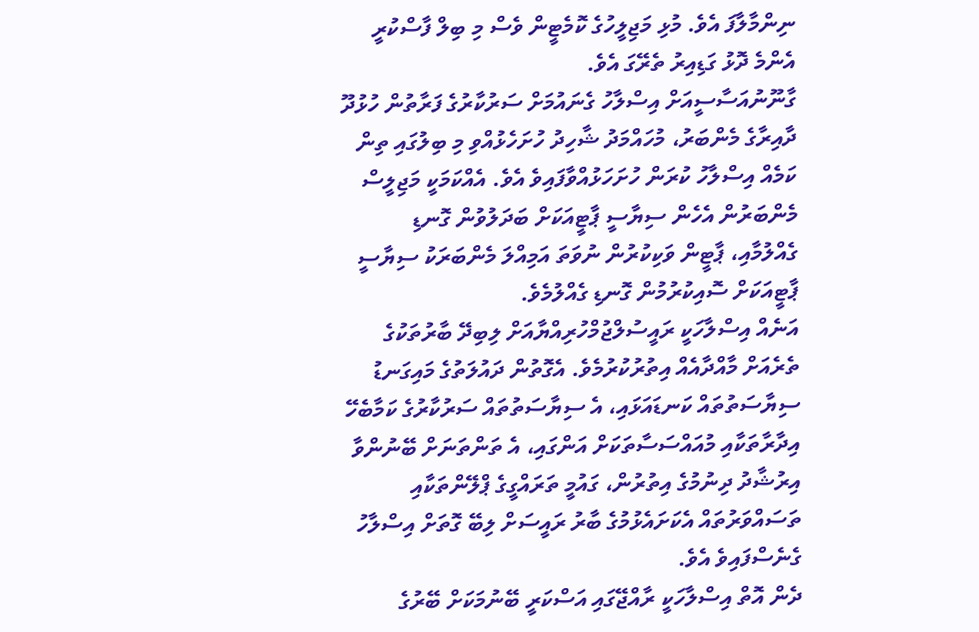ނިންމާލާފަ އެވެ. މުޅި މަޖިލީހުގެ ކޮމެޓީން ވެސް މި ބިލް ފާސްކުރީ އެންމެ ދޮޅު ގަޑިއިރު ތެރޭގަ އެވެ.
ގާނޫނުއަސާސީއަށް އިސްލާހު ގެނައުމަށް ސަރުކާރުގެ ފަރާތުން ހުޅުދޫ ދާއިރާގެ މެންބަރު، މުހައްމަދު ޝާހިދު ހުށަހެޅުއްވި މި ބިލުގައި ތިން ކަމެއް އިސްލާހު ކުރަން ހުށަހަޅުއްވާފައިވެ އެވެ. އެއްކަމަކީ މަޖިލީސް މެންބަރުން އެހެން ސިޔާސީ ޕާޓީއަކަށް ބަދަލުވުން ގޮނޑި ގެއްލުމާއި، ޕާޓީން ވަކިކުރުން ނުވަތަ އަމިއްލަ މެންބަރަކު ސިޔާސީ ޕާޓީއަކަށް ސޮއިކުރުމުން ގޮނޑި ގެއްލުމެވެ.
އަނެއް އިސްލާހަކީ ރައީސުލްޖުމްހުރިއްޔާއަށް ލިބިދޭ ބާރުތަކުގެ ތެރެއަށް މާއްދާއެއް އިތުރުކުރުމެވެ. އެގޮތުން ދައުލަތުގެ މައިގަނޑު ސިޔާސަތުތައް ކަނޑައަޅައި، އެ ސިޔާސަތުތައް ސަރުކާރުގެ ކަމާބެހޭ އިދާރާތަކާއި މުއައްސަސާތަކަށް އަންގައި، އެ ތަންތަނަށް ބޭނުންވާ އިރުޝާދު ދިނުމުގެ އިތުރުން، ގައުމީ ތަރައްގީގެ ޕްލޭންތަކާއި ތަސައްވަރުތައް އެކަށައެޅުމުގެ ބާރު ރައީސަށް ލިބޭ ގޮތަށް އިސްލާހު ގެނެސްފައިވެ އެވެ.
ދެން އޮތް އިސްލާހަކީ ރާއްޖޭގައި އަސްކަރީ ބޭނުމަކަށް ބޭރުގެ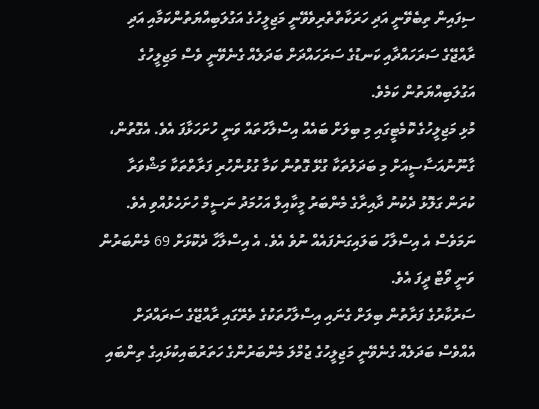ސިފައިން ތިބެވޭނީ އަދި ހަރަކާތްތެރިވެވޭނީ މަޖިލީހުގެ އަގުލަބިއްޔަތުންކަމާއި އަދި ރާއްޖޭގެ ސަރަހައްދާއި ކަނޑުގެ ސަރަހައްދަށް ބަދަލެއް ގެނެވޭނީ ވެސް މަޖިލީހުގެ އަގުލަބިއްޔަތުން ކަމެވެ.
މުޅި މަޖިލީހުގެ ކޮމެޓީގައި މި ބިލަށް ބައެއް އިސްލާހުތައް ވަނީ ހުށަހަޅާފަ އެވެ. އެގޮތުން، ގާނޫނުއަސާސީއަށް މި ބަދަލުތަކާ ގުޅޭ ގޮތުން ކަމާ ގުޅުންހުރި ފަރާތްތަކާ މަޝްވަރާ ކުރަން ގަލޮޅު ދެކުނު ދާއިރާގެ މެންބަރު މީކާއިލް އަހުމަދު ނަސީމް ހުށަހެޅުއްވި އެވެ. ނަމަވެސް އެ އިސްލާހު ބަލައިގަނެފައެއް ނުވެ އެވެ. އެ އިސްލާހާ ދެކޮޅަށް 69 މެންބަރުން ވަނީ ވޯޓް ދީފަ އެވެ.
ސަރުކާރުގެ ފަރާތުން ބިލަށް ގެނައި އިސްލާހުތަކުގެ ތެރޭގައި ރާއްޖޭގެ ސަރައްދަށް އެއްވެސް ބަދަލެއް ގެނެވޭނީ މަޖިލީހުގެ ޖުމްލަ މެންބަރުންގެ ހަތަރުބައިކުޅައިގެ ތިންބައި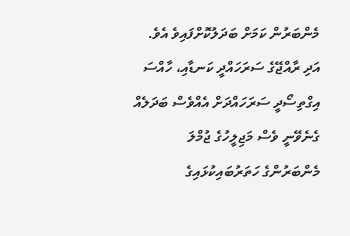މެންބަރުން ކަމަށް ބަދަލުކޮށްފައިވެ އެވެ. އަދި ރާއްޖޭގެ ސަރަހައްދީ ކަނޑާއި، ހާއްސަ އިގްތިސޯދީ ސަރަހައްދަށް އެއްވެސް ބަދަލެއް ގެނެވޭނީ ވެސް މަޖިލީހުގެ ޖުމްލަ މެންބަރުންގެ ހަތަރުބައިކުޅައިގެ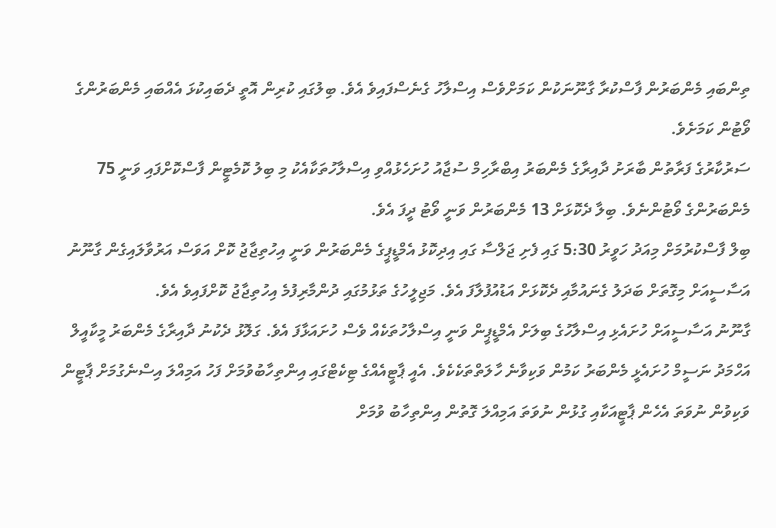ތިންބައި މެންބަރުން ފާސްކުރާ ގާނޫނަކުން ކަމަށްވެސް އިސްލާހު ގެނެސްފައިވެ އެވެ. ބިލުގައި ކުރިން އޮތީ ދެބައިކުޅަ އެއްބައި މެންބަރުންގެ ވޯޓުން ކަމަށެވެ.
ސަރުކާރުގެ ފަރާތުން ބާރަށު ދާއިރާގެ މެންބަރު އިބްރާހިމް ސުޖާއު ހުށަހެޅުއްވި އިސްލާހުތަކާއެކު މި ބިލު ކޮމެޓީން ފާސްކޮށްފައި ވަނީ 75 މެންބަރުންގެ ވޯޓުންނެވެ. ބިލާ ދެކޮޅަށް 13 މެންބަރުން ވަނީ ވޯޓު ދީފަ އެވެ.
ބިލް ފާސްކުރުމަށް މިއަދު ހަވީރު 5:30 ގައި ފެށި ޖަލްސާ ގައި އިދިކޮޅު އެމްޑީޕީގެ މެންބަރުން ވަނީ އިހުތިޖާޖު ކޮށް އަވަސް އަރުވާލައިގެން ގާނޫނު އަސާސީއަށް މިގޮތަށް ބަދަލު ގެނައުމާއި ދެކޮޅަށް އަޑުއުފުލާފަ އެވެ. މަޖިލީހުގެ ތަޅުމުގައި ދުންމާރިފުމެ އިހުތިޖާޖު ކޮށްފައިވެ އެވެ.
ގާނޫނު އަސާސީއަށް ހުށައެޅި އިސްލާހުގެ ބިލަށް އެމްޑީޕީން ވަނީ އިސްލާހުތަކެއް ވެސް ހުށައަޅާފަ އެވެ. ގަލޮޅު ދެކުނު ދާއިރާގެ މެންބަރު މީކާއީލް އަހްމަދު ނަސީމް ހުށައެޅީ މެންބަރު ކަމުން ވަކިވާނެ ހާލަތްތަކެކެވެ. އެއީ ޕާޓީއެއްގެ ޓިކެޓްގައި އިންތިހާބުވުމަށް ފަހު އަމިއްލަ އިސްނެގުމަށް ޕާޓީން ވަކިވުން ނުވަތަ އެހެން ޕާޓީއަކާއި ގުޅުން ނުވަތަ އަމިއްލަ ގޮތުން އިންތިހާބު ވުމަށް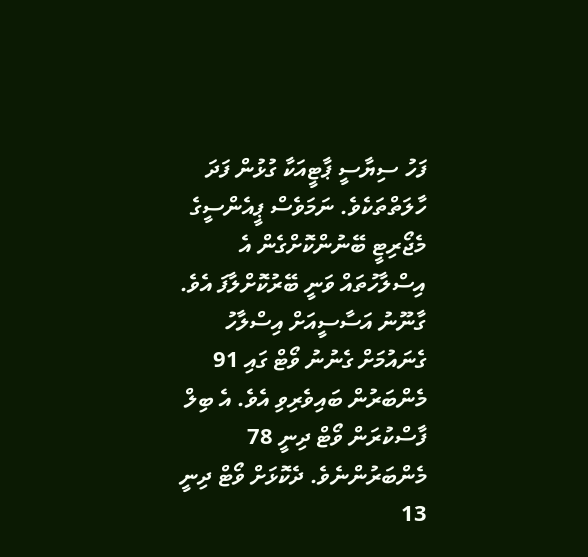ފަހު ސިޔާސީ ޕާޓީއަކާ ގުޅުން ފަދަ ހާލަތްތަކެވެ. ނަމަވެސް ޕީއެންސީގެ މެޖޯރިޓީ ބޭނުންކޮށްގެން އެ އިސްލާހުތައް ވަނީ ބޭރުކޮށްލާފަ އެވެ.
ގާނޫނު އަސާސީއަށް އިސްލާހު ގެނައުމަށް ގެނުނު ވޯޓް ގައި 91 މެންބަރުން ބައިވެރިވި އެވެ. އެ ބިލް ފާސްކުރަން ވޯޓް ދިނީ 78 މެންބަރުންނެވެ. ދެކޮޅަށް ވޯޓް ދިނީ 13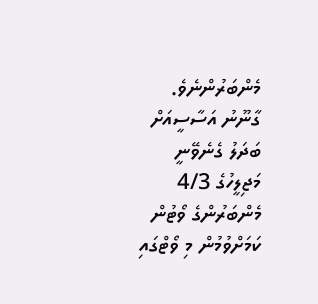މެންބަރުންނެވެ. ގާނޫނު އަސާސީއަށް ބަދަލު ގެނެވޭނީ މަޖިލީހުގެ 4/3 މެންބަރުންގެ ވޯޓުން ކަމަށްވުމުން މި ވޯޓްގައި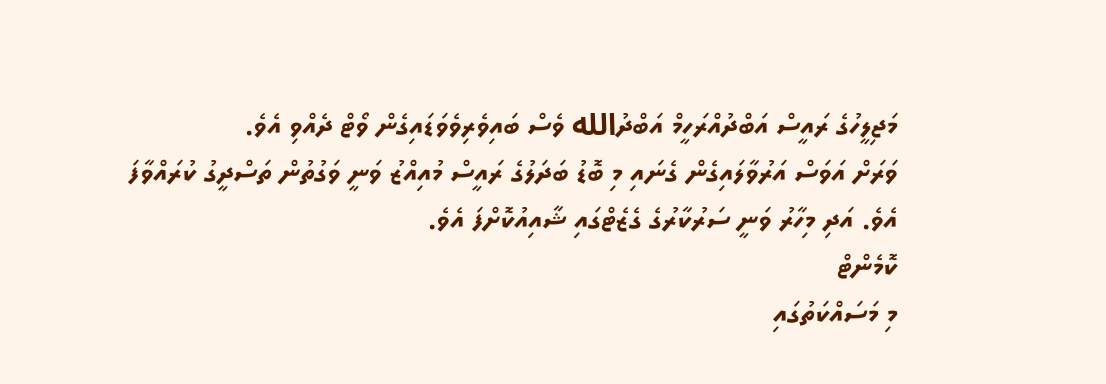މަޖިލީހުގެ ރައީސް އަބްދުއްރަހީމް އަބްދުالله ވެސް ބައިވެރިވެވަޑައިގެން ވޯޓް ދެއްވި އެވެ.
ވަރަށް އަވަސް އަރުވާލައިގެން ގެނައި މި ބޮޑު ބަދަލުގެ ރައީސް މުއިއްޒު ވަނީ ވަގުތުން ތަސްދީގު ކުރައްވާފަ އެވެ. އަދި މިހާރު ވަނީ ސަރުކާރުގެ ގެޒެޓްގައި ޝާއިއުކޮށްފަ އެވެ.
ކޮމެންޓް
މި މަސައްކަތުގައި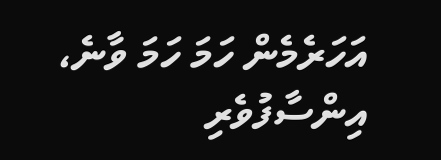އަހަރެމެން ހަމަ ހަމަ ވާނެ، އިންސާފުވެރި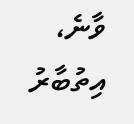ވާނެ، އިތުބާރު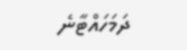ދަމަހައްޓާނެ